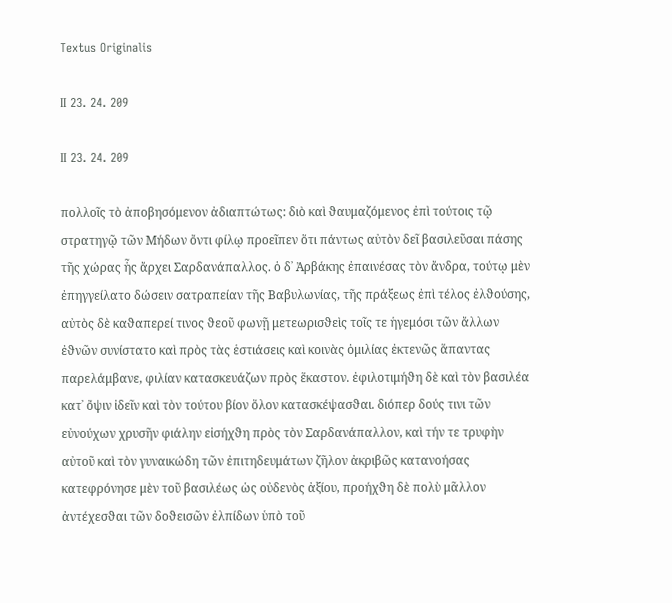Textus Originalis

II 23. 24. 209

II 23. 24. 209

πολλοῖς τὸ ἀποβησόμενον ἀδιαπτώτως: διὸ καὶ ϑαυμαζόμενος ἐπὶ τούτοις τῷ στρατηγῷ τῶν Μήδων ὄντι φίλῳ προεῖπεν ὅτι πάντως αὐτὸν δεῖ βασιλεῦσαι πάσης τῆς χώρας ἧς ἄρχει Σαρδανάπαλλος. ὁ δ᾽ Ἀρβάκης ἐπαινέσας τὸν ἄνδρα, τούτῳ μὲν ἐπηγγείλατο δώσειν σατραπείαν τῆς Βαβυλωνίας, τῆς πράξεως ἐπὶ τέλος ἐλϑούσης, αὐτὸς δὲ καϑαπερεί τινος ϑεοῦ φωνῇ μετεωρισϑεὶς τοῖς τε ἡγεμόσι τῶν ἄλλων ἐϑνῶν συνίστατο καὶ πρὸς τὰς ἑστιάσεις καὶ κοινὰς ὁμιλίας ἐκτενῶς ἅπαντας παρελάμβανε, φιλίαν κατασκευάζων πρὸς ἕκαστον. ἐφιλοτιμήϑη δὲ καὶ τὸν βασιλέα κατ᾽ ὄψιν ἰδεῖν καὶ τὸν τούτου βίον ὅλον κατασκέψασϑαι. διόπερ δούς τινι τῶν εὐνούχων χρυσῆν φιάλην εἰσήχϑη πρὸς τὸν Σαρδανάπαλλον, καὶ τήν τε τρυφὴν αὐτοῦ καὶ τὸν γυναικώδη τῶν ἐπιτηδευμάτων ζῆλον ἀκριβῶς κατανοήσας κατεφρόνησε μὲν τοῦ βασιλέως ὡς οὐδενὸς ἀξίου, προήχϑη δὲ πολὺ μᾶλλον ἀντέχεσϑαι τῶν δοϑεισῶν ἐλπίδων ὑπὸ τοῦ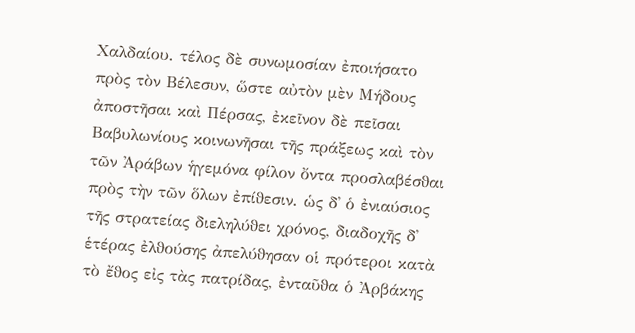Χαλδαίου. τέλος δὲ συνωμοσίαν ἐποιήσατο πρὸς τὸν Βέλεσυν, ὥστε αὐτὸν μὲν Μήδους ἀποστῆσαι καὶ Πέρσας, ἐκεῖνον δὲ πεῖσαι Βαβυλωνίους κοινωνῆσαι τῆς πράξεως καὶ τὸν τῶν Ἀράβων ἡγεμόνα φίλον ὄντα προσλαβέσϑαι πρὸς τὴν τῶν ὅλων ἐπίϑεσιν. ὡς δ᾽ ὁ ἐνιαύσιος τῆς στρατείας διεληλύϑει χρόνος, διαδοχῆς δ᾽ ἑτέρας ἐλϑούσης ἀπελύϑησαν οἱ πρότεροι κατὰ τὸ ἔϑος εἰς τὰς πατρίδας, ἐνταῦϑα ὁ Ἀρβάκης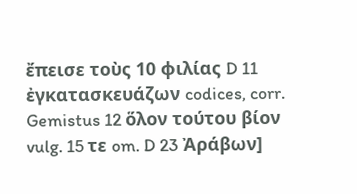ἔπεισε τοὺς 10 φιλίας D 11 ἐγκατασκευάζων codices, corr. Gemistus 12 ὅλον τούτου βίον vulg. 15 τε om. D 23 Ἀράβων]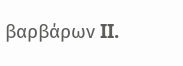βαρβάρων II.